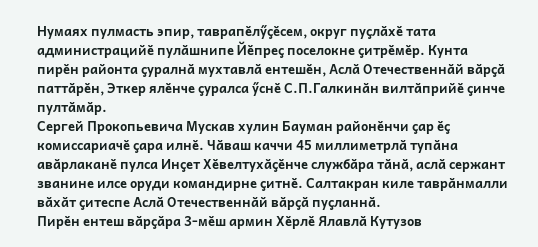Нумаях пулмасть эпир, таврапӗлӳҫӗсем, округ пуҫлӑхӗ тата администрацийӗ пулӑшнипе Йӗпреҫ поселокне ҫитрӗмӗр. Кунта пирӗн районта ҫуралнӑ мухтавлӑ ентешӗн, Аслӑ Отечественнӑй вӑрҫӑ паттӑрӗн, Эткер ялӗнче ҫуралса ӳснӗ С.П.Галкинӑн вилтӑприйӗ ҫинче пултӑмӑр.
Сергей Прокопьевича Мускав хулин Бауман районӗнчи ҫар ӗҫ комиссариачӗ ҫара илнӗ. Чӑваш каччи 45 миллиметрлӑ тупӑна авӑрлаканӗ пулса Инҫет Хӗвелтухӑҫӗнче службӑра тӑнӑ, аслӑ сержант званине илсе оруди командирне ҫитнӗ. Салтакран киле таврӑнмалли вӑхӑт ҫитеспе Аслӑ Отечественнӑй вӑрҫӑ пуҫланнӑ.
Пирӗн ентеш вӑрҫӑра 3-мӗш армин Хӗрлӗ Ялавлӑ Кутузов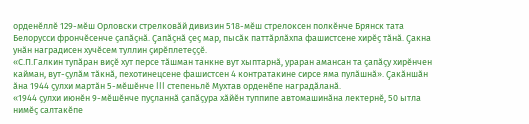орденӗллӗ 129-мӗш Орловски стрелковӑй дивизин 518-мӗш стрелоксен полкӗнче Брянск тата Белорусси фрончӗсенче ҫапӑҫнӑ. Ҫапӑҫнӑ ҫеҫ мар, пысӑк паттӑрлӑхпа фашистсене хирӗҫ тӑнӑ. Ҫакна унӑн наградисен хучӗсем туллин ҫирӗплетеҫҫӗ.
«С.П.Галкин тупӑран виҫӗ хут персе тӑшман танкне вут хыптарнӑ, ураран амансан та ҫапӑҫу хирӗнчен кайман, вут-ҫулӑм тӑкнӑ, пехотинецсене фашистсен 4 контратакине сирсе яма пулӑшнӑ». Ҫакӑншӑн ӑна 1944 ҫулхи мартӑн 5-мӗшӗнче III степеньлӗ Мухтав орденӗпе наградӑланӑ.
«1944 ҫулхи июнӗн 9-мӗшӗнче пуҫланнӑ ҫапӑҫура хӑйӗн туппипе автомашинӑна лектернӗ, 50 ытла нимӗҫ салтакӗпе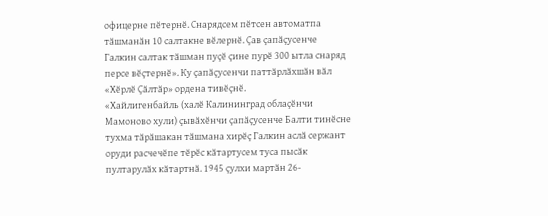офицерне пӗтернӗ. Снарядсем пӗтсен автоматпа тӑшманӑн 10 салтакне вӗлернӗ. Ҫав ҫапӑҫусенче Галкин салтак тӑшман пуҫӗ ҫине пурӗ 300 ытла снаряд персе вӗҫтернӗ». Ку ҫапӑҫусенчи паттӑрлӑхшӑн вӑл «Хӗрлӗ Ҫӑлтӑр» ордена тивӗҫнӗ.
«Хайлигенбайль (халӗ Калининград облаҫӗнчи Мамоново хули) ҫывӑхӗнчи ҫапӑҫусенче Балти тинӗсне тухма тӑрӑшакан тӑшмана хирӗҫ Галкин аслӑ сержант оруди расчечӗпе тӗрӗс кӑтартусем туса пысӑк пултарулӑх кӑтартнӑ. 1945 ҫулхи мартӑн 26-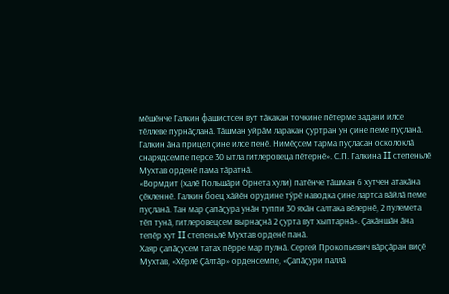мӗшӗнче Галкин фашистсен вут тӑкакан точкине пӗтерме задани илсе тӗллеве пурнӑҫланӑ. Тӑшман уйрӑм ларакан ҫуртран ун ҫине пеме пуҫланӑ. Галкин ӑна прицел ҫине илсе пенӗ. Нимӗҫсем тарма пуҫласан осколоклӑ снарядсемпе персе 30 ытла гитлеровеца пӗтернӗ». С.П. Галкина II степеньлӗ Мухтав орденӗ пама тӑратнӑ.
«Вормдит (халӗ Польшӑри Орнета хули) патӗнче тӑшман 6 хутчен атакӑна ҫӗкленнӗ. Галкин боец хӑйӗн орудине тӳрӗ наводка ҫине лартса вӑйлӑ пеме пуҫланӑ. Тан мар ҫапӑҫура унӑн туппи 30 яхӑн салтака вӗлернӗ, 2 пулемета тӗп тунӑ, гитлеровецсем вырнаҫнӑ 2 ҫурта вут хыптарнӑ». Ҫакӑншӑн ӑна тепӗр хут II степеньлӗ Мухтав орденӗ панӑ.
Хаяр ҫапӑҫусем татах пӗрре мар пулнӑ. Сергей Прокопьевич вӑрҫӑран виҫӗ Мухтав, «Хӗрлӗ Ҫӑлтӑр» орденсемпе, «Ҫапӑҫури паллӑ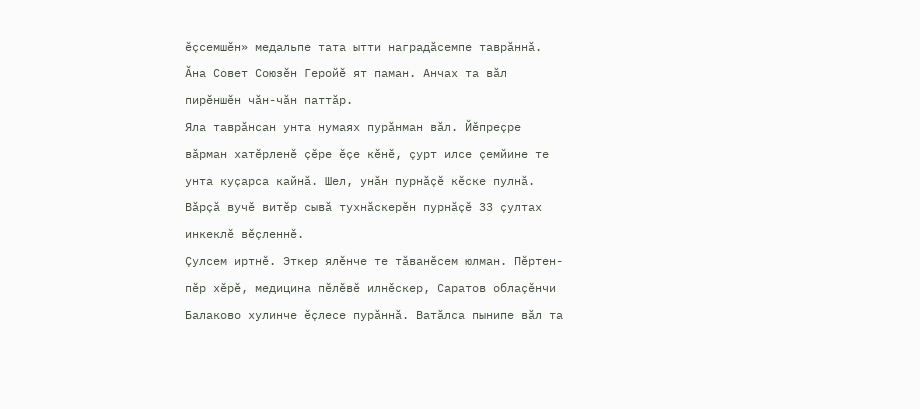ӗҫсемшӗн» медальпе тата ытти наградӑсемпе таврӑннӑ. Ӑна Совет Союзӗн Геройӗ ят паман. Анчах та вӑл пирӗншӗн чӑн-чӑн паттӑр.
Яла таврӑнсан унта нумаях пурӑнман вӑл. Йӗпреҫре вӑрман хатӗрленӗ ҫӗре ӗҫе кӗнӗ, ҫурт илсе ҫемйине те унта куҫарса кайнӑ. Шел, унӑн пурнӑҫӗ кӗске пулнӑ. Вӑрҫӑ вучӗ витӗр сывӑ тухнӑскерӗн пурнӑҫӗ 33 ҫултах инкеклӗ вӗҫленнӗ.
Ҫулсем иртнӗ. Эткер ялӗнче те тӑванӗсем юлман. Пӗртен-пӗр хӗрӗ, медицина пӗлӗвӗ илнӗскер, Саратов облаҫӗнчи Балаково хулинче ӗҫлесе пурӑннӑ. Ватӑлса пынипе вӑл та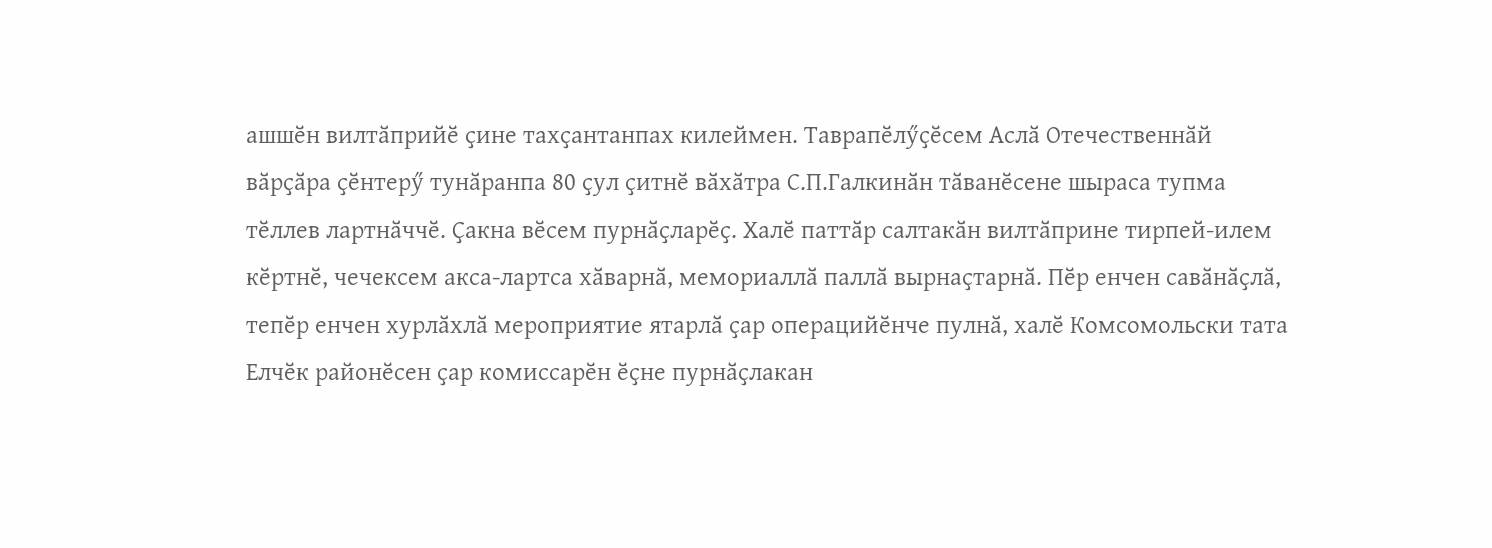ашшӗн вилтӑприйӗ ҫине тахҫантанпах килеймен. Таврапӗлӳҫӗсем Аслӑ Отечественнӑй вӑрҫӑра ҫӗнтерӳ тунӑранпа 80 ҫул ҫитнӗ вӑхӑтра С.П.Галкинӑн тӑванӗсене шыраса тупма тӗллев лартнӑччӗ. Ҫакна вӗсем пурнӑҫларӗҫ. Халӗ паттӑр салтакӑн вилтӑприне тирпей-илем кӗртнӗ, чечексем акса-лартса хӑварнӑ, мемориаллӑ паллӑ вырнаҫтарнӑ. Пӗр енчен савӑнӑҫлӑ, тепӗр енчен хурлӑхлӑ мероприятие ятарлӑ ҫар операцийӗнче пулнӑ, халӗ Комсомольски тата Елчӗк районӗсен ҫар комиссарӗн ӗҫне пурнӑҫлакан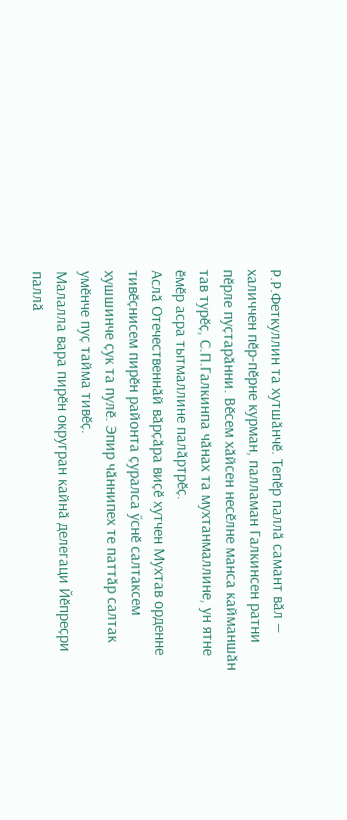Р.Р.Феткуллин та хутшӑнчӗ. Тепӗр паллӑ самант вӑл — халиччен пӗр-пӗрне курман, палламан Галкинсен ратни пӗрле пуҫтарӑнни. Вӗсем хӑйсен несӗлне манса кайманшӑн тав турӗҫ, С.П.Галкинпа чӑнах та мухтанмаллине, ун ятне ӗмӗр асра тытмаллине палӑртрӗҫ.
Аслӑ Отечественнӑй вӑрҫӑра виҫӗ хутчен Мухтав орденне тивӗҫнисем пирӗн районта ҫуралса ӳснӗ салтаксем хушшинче ҫук та пулӗ. Эпир чӑннипех те паттӑр салтак умӗнче пуҫ тайма тивӗҫ.
Малалла вара пирӗн округран кайнӑ делегаци Йӗпреҫри паллӑ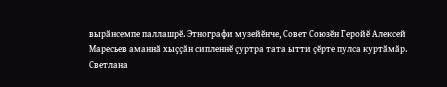вырӑнсемпе паллашрӗ. Этнографи музейӗнче, Совет Союзӗн Геройӗ Алексей Маресьев аманнӑ хыҫҫӑн сипленнӗ ҫуртра тата ытти ҫӗрте пулса куртӑмӑр.
Светлана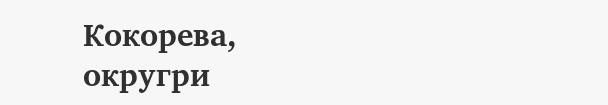Кокорева,
округри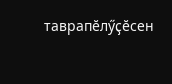таврапӗлӳҫӗсен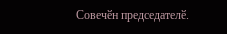Совечӗн председателӗ.